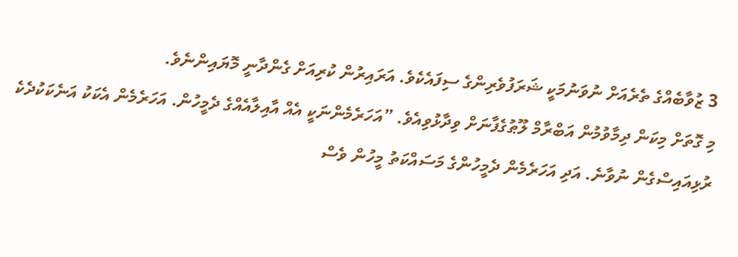3 ޒުވާބެއްގެ ތެރެއަށް ނުވަނުމަކީ ޝަރަފުވެރިންގެ ސިފައެކެވެ. އަރައިރުން ކުރިއަށް ގެންދާނީ މޮޔައިންނެވެ.
މި ގޮތަށް މިކަން ދިމާވުމުން އަބްރާމް ލޫޠުގެފާނަށް ވިދާޅުވިއެވެ. ”އަހަރެމެންނަކީ އެއް އާއިލާއެއްގެ ދެމީހުން. އަހަރެމެން އެކަކު އަނެކަކުދެކެ ރުޅިއައިސްގެން ނުވާނެ. އަދި އަހަރެމެން ދެމީހުންގެ މަސައްކަތު މީހުން ވެސް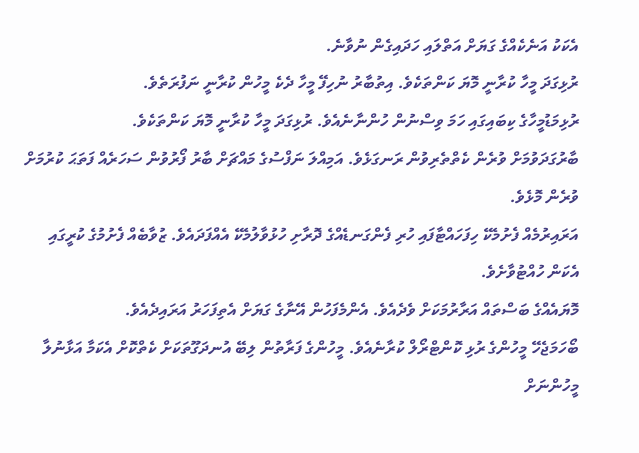އެކަކު އަނެކެއްގެ ގަޔަށް އަތްލައި ހަދައިގެން ނުވާނެ.
ރުޅިގަދަ މީހާ ކުރާނީ މޮޔަ ކަންތަކެވެ. އިތުބާރު ނުހިފޭ މީހާ ދެކެ މީހުން ކުރާނީ ނަފުރަތެވެ.
ރުޅިމަޑުމީހާގެ ކިބައިގައި ހަމަ ވިސްނުން ހުންނާނެއެވެ. ރުޅިގަދަ މީހާ ކުރާނީ މޮޔަ ކަންތަކެވެ.
ބާރުގަދަވުމަށް ވުރެން ކެތްތެރިވުން ރަނގަޅެވެ. އަމިއްލަ ނަފްސުގެ މައްޗަށް ބާރު ފޯރުވުން ސަހަރެއް ފަތަޙަ ކުރުމަށް ވުރެން މޮޅެވެ.
އަރައިރުމެއް ފެށުމެކޭ ހިފަހައްޓާފައި ހުރި ފެންގަނޑެއްގެ ދޮރާށި ހުޅުވާލުމެކޭ އެއްފަދައެވެ. ޒުވާބެއް ފެށުމުގެ ކުރީގައި އެކަން ހުއްޓުވާށެވެ.
މޮޔައެއްގެ ބަސްތައް އަރާރުމަކަށް ވެދެއެވެ. އެންމެފަހުން އޭނާގެ ގަޔަށް އެތިފަހަރު އަރައިދެއެވެ.
ބޯހަމަޖެހޭ މީހުންގެ ރުޅި ކޮންޓްރޯލް ކުރާނެއެވެ. މީހުންގެ ފަރާތުން ލިބޭ އުނދަގޫތަކަށް ކެތްކޮށް އެކަމާ އަޅާނުލާ މީހުންނަށް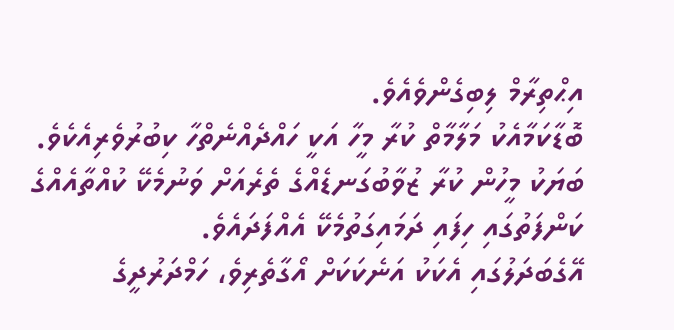އިޙްތިރާމް ލިބިގެންވެއެވެ.
ބޮޑާކަމާއެކު މަލާމާތް ކުރާ މީހާ އަކީ ހައްދެއްނެތްހާ ކިބުރުވެރިއެކެވެ.
ބަޔަކު މީހުން ކުރާ ޒުވާބުގަނޑެއްގެ ތެރެއަށް ވަނުމެކޭ ކުއްތާއެއްގެ ކަންފަތުގައި ހިފައި ދަމައިގަތުމެކޭ އެއްފަދައެވެ.
އޭގެބަދަލުގައި އެކަކު އަނެކަކަށް އޯގާތެރިވެ، ހަމްދަރުދީގެ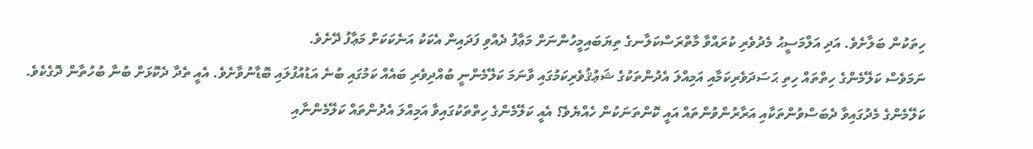ހިތަކުން ބަލާށެވެ. އަދި އަލްމަސީޙު މެދުވެރި ކުރައްވާ މާތްރަސްކަލާނގެ ތިޔަބައިމީހުންނަށް މަޢާފު ދެއްވި ފަދައިން އެކަކު އަނެކަކަށް މަޢާފު ދޭށެވެ.
ނަމަވެސް ކަލޭމެންގެ ހިތްތައް ހިތި ޙަސަދަވެރިކަމާއި އަމިއްލަ އެދުންތަކުގެ ޝަޢުޤުވެރިކަމުގައި ވާނަމަ ކަލޭމެންނީ ބުއްދިވެރި ބައެއް ކަމުގައި ބުނެ އަޑުއުފުލައި ބޮޑާނުވާށެވެ. އެއީ ތެދާ ދެކޮޅަށް ބުނާ ބުހުތާން ދޮގެކެވެ.
ކަލޭމެންގެ މެދުގައިވާ ދެބަސްވުންތަކާއި އަރާރުންވުންތައް އައީ ކޮންތަނަކުން ހެއްޔެވެ؟ އެއީ ކަލޭމެންގެ ހިތްތަކުގައިވާ އަމިއްލަ އެދުންތައް ކަލޭމެންނާއި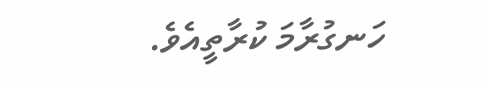ހަނގުރާމަ ކުރާތީއެވެ.